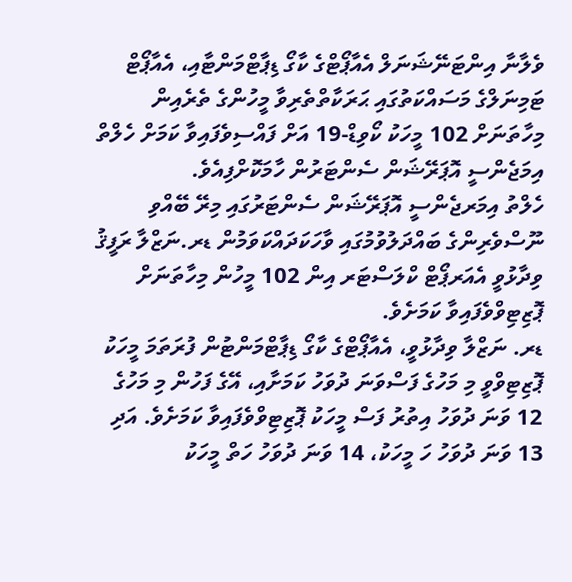ވެލާނާ އިންޓަނޭޝަނަލް އެއާޕޯޓްގެ ކާގޯ ޑިޕާޓްމަންޓާއި، އެއާޕޯޓް ޓަމިނަލްގެ މަސައްކަތުގައި ޙަރަކާތްތެރިވާ މީހުންގެ ތެރެއިން މިހާތަނަށް 102 މީހަކު ކޯވިޑް-19 އަށް ފައްސިވެފައިވާ ކަމަށް ހެލްތް އިމަޖެންސީ އޮޕަރޭޝަން ސެންޓަރުން ހާމަކޮށްފިއެވެ.
ހެލްތު އިމަރޖެންސީ އޮޕަރޭޝަން ސެންޓަރުގައި މިރޭ ބޭއްވި ނޫސްވެރިންގެ ބައްދަލުވުމުގައި ވާހަކަދައްކަވަމުން ޑރ.ނަޒްލާ ރަފީޤު ވިދާޅުވީ އެއަރޕޯޓް ކްލަސްޓަރ އިން 102 މީހުން މިހާތަނަށް ޕޮޒިޓިވްވެފައިވާ ކަމަށެވެ.
ޑރ. ނަޒްލާ ވިދާޅުވީ، އެއާޕޯޓްގެ ކާގޯ ޑިޕާޓްމަންޓުން ފުރަތަމަ މީހަކު ޕޮޒިޓިވްވީ މި މަހުގެ ފަސްވަނަ ދުވަހު ކަމަށާއި، އޭގެ ފަހުން މި މަހުގެ 12 ވަނަ ދުވަހު އިތުރު ފަސް މީހަކު ޕޮޒިޓިވްވެފައިވާ ކަމަށެވެ. އަދި 13 ވަނަ ދުވަހު ހަ މީހަކު، 14 ވަނަ ދުވަހު ހަތް މީހަކު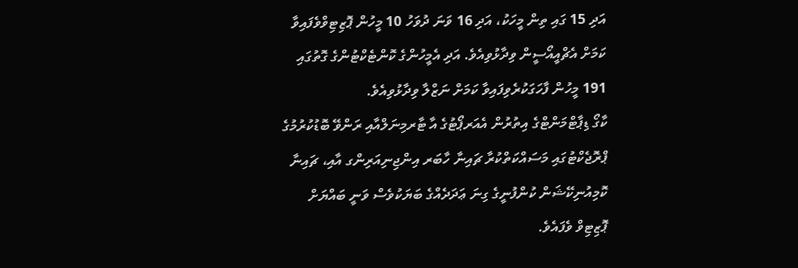އަދި 15 ގައި ތިން މީހަކު، އަދި 16 ވަނަ ދުވަހު 10 މީހުން ޕޮޒިޓިވްވެފައިވާ ކަމަށް އެޗްއީއޯސީން ވިދާޅުވިއެވެ. އަދި އެމީހުންގެ ކޮންޓެކްޓުންގެ ގޮތުގައި 191 މީހުން ފާހަގަކުރެވިފައިވާ ކަމަށް ނަޒްލާ ވިދާޅުވިއެވެ.
ކާގޯ ޑިޕާޓްމަންޓްގެ އިތުރުން އެއަރޕޯޓުގެ އާ ޓާރމިނަލްއާއި ރަންވޭ ބޮޑުކުރުމުގެ ޕްރޮޖެކްޓުގައި މަސައްކަތްކުރާ ޗައިނާ ހާބަރ އިންޖިނިއަރިންގ އާއި، ޗައިނާ ކޮމިއުނިކޭޝަން ކުންފުނީގެ ގިނަ ޢަދަދެއްގެ ބަޔަކުވެސް ވަނީ ބައްޔަށް ޕޮޒިޓިވް ވެފައެވެ.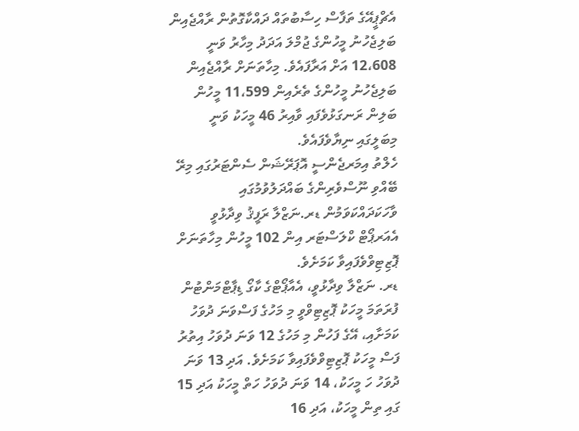އެޗްޕީއޭގެ ތަފާސް ހިސާބުތައް ދައްކާގޮތުން ރާއްޖެއިން ބަލިޖެހުނު މީހުންގެ ޖުމްލަ އަދަދު މިހާރު ވަނީ 12،608 އަށް އަރާފައެވެ. މިހާތަނަށް ރާއްޖެއިން ބަލިޖެހުނު މީހުންގެ ތެރެއިން 11،599 މީހުން ބަލިން ރަނގަޅުވެފައި ވާއިރު 46 މީހަކު ވަނީ މިބަލީގައި ނިޔާވެފައެވެ.
ހެލްތު އިމަރޖެންސީ އޮޕަރޭޝަން ސެންޓަރުގައި މިރޭ ބޭއްވި ނޫސްވެރިންގެ ބައްދަލުވުމުގައި ވާހަކަދައްކަވަމުން ޑރ.ނަޒްލާ ރަފީޤު ވިދާޅުވީ އެއަރޕޯޓް ކްލަސްޓަރ އިން 102 މީހުން މިހާތަނަށް ޕޮޒިޓިވްވެފައިވާ ކަމަށެވެ.
ޑރ. ނަޒްލާ ވިދާޅުވީ، އެއާޕޯޓްގެ ކާގޯ ޑިޕާޓްމަންޓުން ފުރަތަމަ މީހަކު ޕޮޒިޓިވްވީ މި މަހުގެ ފަސްވަނަ ދުވަހު ކަމަށާއި، އޭގެ ފަހުން މި މަހުގެ 12 ވަނަ ދުވަހު އިތުރު ފަސް މީހަކު ޕޮޒިޓިވްވެފައިވާ ކަމަށެވެ. އަދި 13 ވަނަ ދުވަހު ހަ މީހަކު، 14 ވަނަ ދުވަހު ހަތް މީހަކު އަދި 15 ގައި ތިން މީހަކު، އަދި 16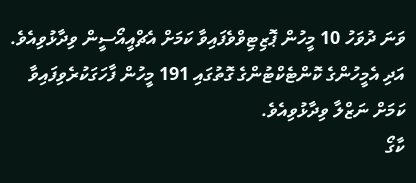ވަނަ ދުވަހު 10 މީހުން ޕޮޒިޓިވްވެފައިވާ ކަމަށް އެޗްއީއޯސީން ވިދާޅުވިއެވެ. އަދި އެމީހުންގެ ކޮންޓެކްޓުންގެ ގޮތުގައި 191 މީހުން ފާހަގަކުރެވިފައިވާ ކަމަށް ނަޒްލާ ވިދާޅުވިއެވެ.
ކާގޯ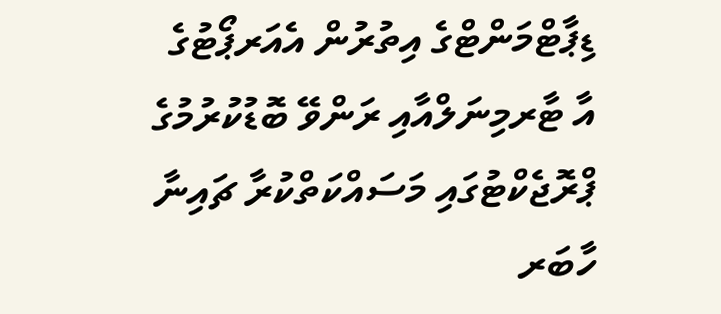ޑިޕާޓްމަންޓްގެ އިތުރުން އެއަރޕޯޓުގެ އާ ޓާރމިނަލްއާއި ރަންވޭ ބޮޑުކުރުމުގެ ޕްރޮޖެކްޓުގައި މަސައްކަތްކުރާ ޗައިނާ ހާބަރ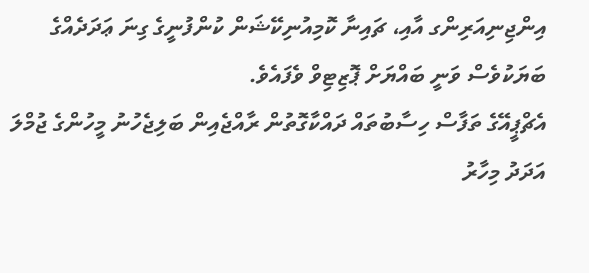އިންޖިނިއަރިންގ އާއި، ޗައިނާ ކޮމިއުނިކޭޝަން ކުންފުނީގެ ގިނަ ޢަދަދެއްގެ ބަޔަކުވެސް ވަނީ ބައްޔަށް ޕޮޒިޓިވް ވެފައެވެ.
އެޗްޕީއޭގެ ތަފާސް ހިސާބުތައް ދައްކާގޮތުން ރާއްޖެއިން ބަލިޖެހުނު މީހުންގެ ޖުމްލަ އަދަދު މިހާރު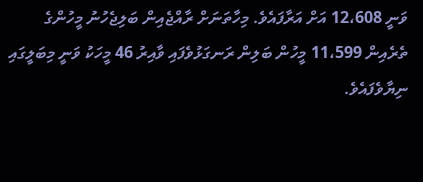ވަނީ 12،608 އަށް އަރާފައެވެ. މިހާތަނަށް ރާއްޖެއިން ބަލިޖެހުނު މީހުންގެ ތެރެއިން 11،599 މީހުން ބަލިން ރަނގަޅުވެފައި ވާއިރު 46 މީހަކު ވަނީ މިބަލީގައި ނިޔާވެފައެވެ.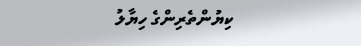ކިޔުންތެރިންގެ ހިޔާލު